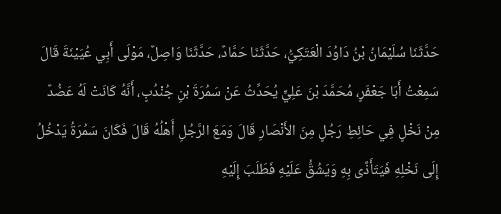حَدَّثَنَا سُلَيْمَانُ بْنُ دَاوُدَ الْعَتَكِيُّ، حَدَّثَنَا حَمَّادٌ، حَدَّثَنَا وَاصِلٌ، مَوْلَى أَبِي عُيَيْنَةَ قَالَ سَمِعْتُ أَبَا جَعْفَرٍ، مُحَمَّدَ بْنَ عَلِيٍّ يُحَدِّثُ عَنْ سَمُرَةَ بْنِ جُنْدُبٍ، أَنَّهُ كَانَتْ لَهُ عَضُدٌ مِنْ نَخْلٍ فِي حَائِطِ رَجُلٍ مِنَ الأَنْصَارِ قَالَ وَمَعَ الرَّجُلِ أَهْلُهُ قَالَ فَكَانَ سَمُرَةُ يَدْخُلُ إِلَى نَخْلِهِ فَيَتَأَذَّى بِهِ وَيَشُقُّ عَلَيْهِ فَطَلَبَ إِلَيْهِ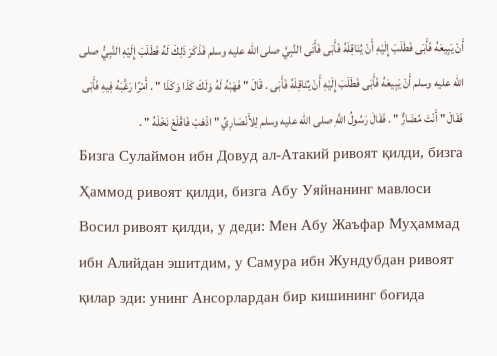أَنْ يَبِيعَهُ فَأَبَى فَطَلَبَ إِلَيْهِ أَنْ يُنَاقِلَهُ فَأَبَى فَأَتَى النَّبِيَّ صلى الله عليه وسلم فَذَكَرَ ذَلِكَ لَهُ فَطَلَبَ إِلَيْهِ النَّبِيُّ صلى الله عليه وسلم أَنْ يَبِيعَهُ فَأَبَى فَطَلَبَ إِلَيْهِ أَنْ يُنَاقِلَهُ فَأَبَى . قَالَ " فَهَبْهُ لَهُ وَلَكَ كَذَا وَكَذَا " . أَمْرًا رَغَّبَهُ فِيهِ فَأَبَى فَقَالَ " أَنْتَ مُضَارٌّ " . فَقَالَ رَسُولُ اللَّهِ صلى الله عليه وسلم لِلأَنْصَارِيِّ " اذْهَبْ فَاقْلَعْ نَخْلَهُ " .
Бизга Сулаймон ибн Довуд ал-Атакий ривоят қилди, бизга Ҳаммод ривоят қилди, бизга Абу Уяйнанинг мавлоси Восил ривоят қилди, у деди: Мен Абу Жаъфар Муҳаммад ибн Алийдан эшитдим, у Самура ибн Жундубдан ривоят қилар эди: унинг Ансорлардан бир кишининг боғида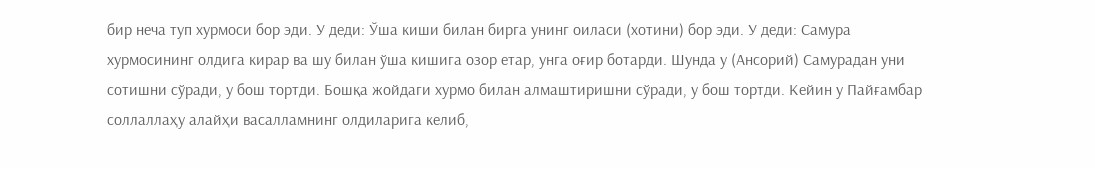бир неча туп хурмоси бор эди. У деди: Ўша киши билан бирга унинг оиласи (хотини) бор эди. У деди: Самура хурмосининг олдига кирар ва шу билан ўша кишига озор етар, унга оғир ботарди. Шунда у (Ансорий) Самурадан уни сотишни сўради, у бош тортди. Бошқа жойдаги хурмо билан алмаштиришни сўради, у бош тортди. Кейин у Пайғамбар соллаллаҳу алайҳи васалламнинг олдиларига келиб,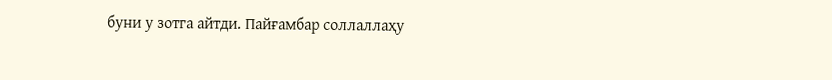буни у зотга айтди. Пайғамбар соллаллаҳу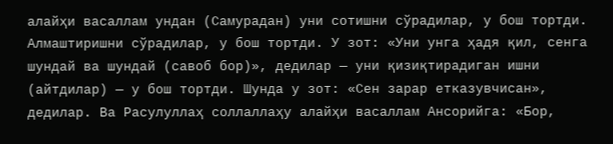алайҳи васаллам ундан (Самурадан) уни сотишни сўрадилар, у бош тортди. Алмаштиришни сўрадилар, у бош тортди. У зот: «Уни унга ҳадя қил, сенга шундай ва шундай (савоб бор)», дедилар — уни қизиқтирадиган ишни (айтдилар) — у бош тортди. Шунда у зот: «Сен зарар етказувчисан», дедилар. Ва Расулуллаҳ соллаллаҳу алайҳи васаллам Ансорийга: «Бор,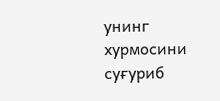унинг хурмосини суғуриб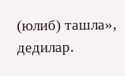(юлиб) ташла», дедилар.